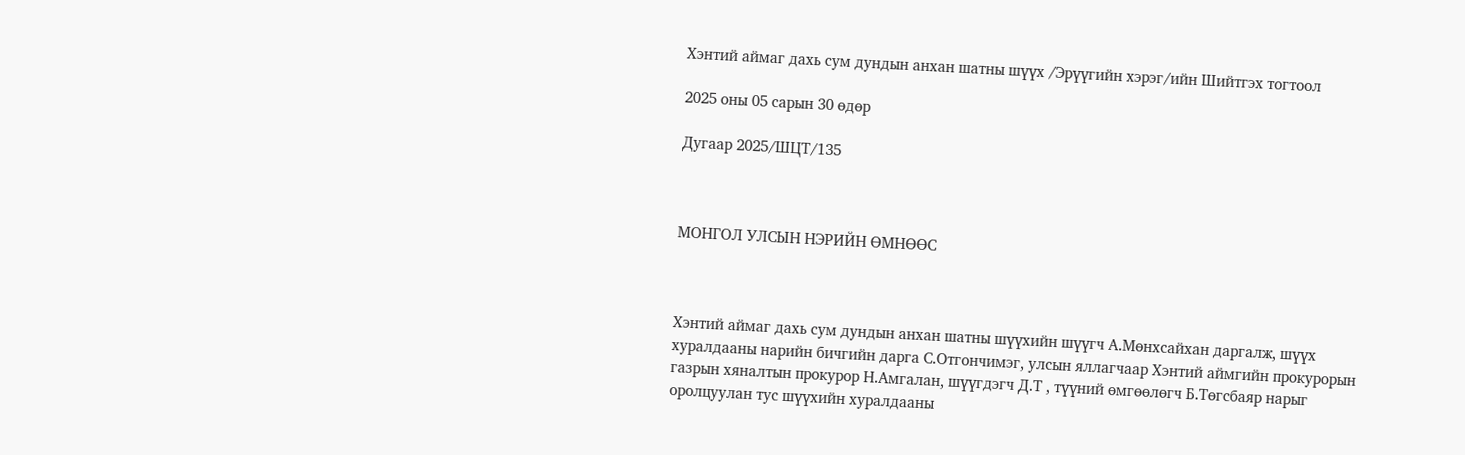Хэнтий аймаг дахь сум дундын анхан шатны шүүх /Эрүүгийн хэрэг/ийн Шийтгэх тогтоол

2025 оны 05 сарын 30 өдөр

Дугаар 2025/ШЦТ/135



МОНГОЛ УЛСЫН НЭРИЙН ӨМНӨӨС



Хэнтий аймаг дахь сум дундын анхан шатны шүүхийн шүүгч А.Мөнхсайхан даргалж, шүүх хуралдааны нарийн бичгийн дарга С.Отгончимэг, улсын яллагчаар Хэнтий аймгийн прокурорын газрын хяналтын прокурор Н.Амгалан, шүүгдэгч Д.Т , түүний өмгөөлөгч Б.Төгсбаяр нарыг оролцуулан тус шүүхийн хуралдааны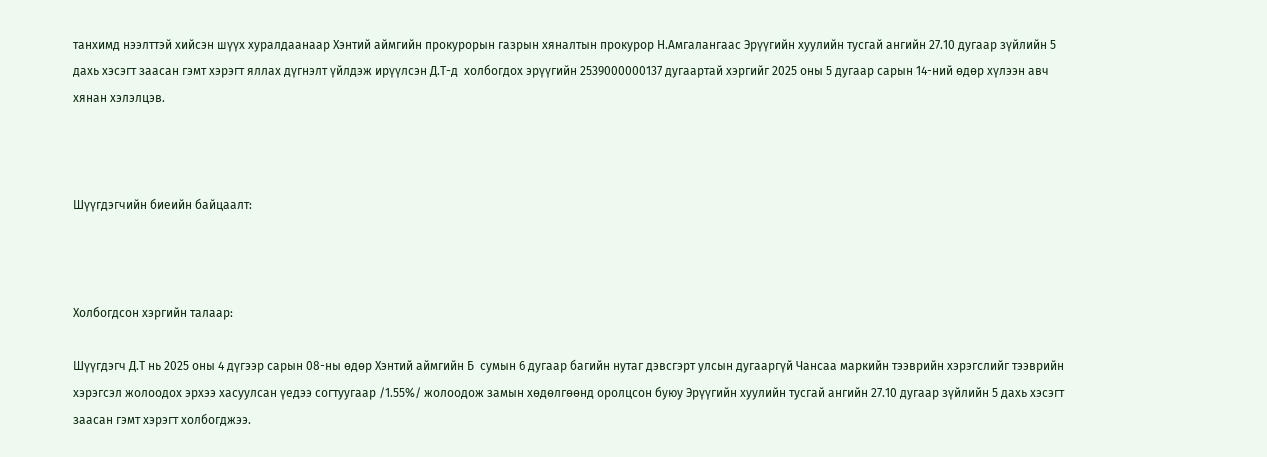танхимд нээлттэй хийсэн шүүх хуралдаанаар Хэнтий аймгийн прокурорын газрын хяналтын прокурор Н.Амгалангаас Эрүүгийн хуулийн тусгай ангийн 27.10 дугаар зүйлийн 5 дахь хэсэгт заасан гэмт хэрэгт яллах дүгнэлт үйлдэж ирүүлсэн Д.Т-д  холбогдох эрүүгийн 2539000000137 дугаартай хэргийг 2025 оны 5 дугаар сарын 14-ний өдөр хүлээн авч хянан хэлэлцэв.



Шүүгдэгчийн биеийн байцаалт:



Холбогдсон хэргийн талаар:

Шүүгдэгч Д.Т нь 2025 оны 4 дүгээр сарын 08-ны өдөр Хэнтий аймгийн Б  сумын 6 дугаар багийн нутаг дэвсгэрт улсын дугааргүй Чансаа маркийн тээврийн хэрэгслийг тээврийн хэрэгсэл жолоодох эрхээ хасуулсан үедээ согтуугаар /1.55%/ жолоодож замын хөдөлгөөнд оролцсон буюу Эрүүгийн хуулийн тусгай ангийн 27.10 дугаар зүйлийн 5 дахь хэсэгт заасан гэмт хэрэгт холбогджээ.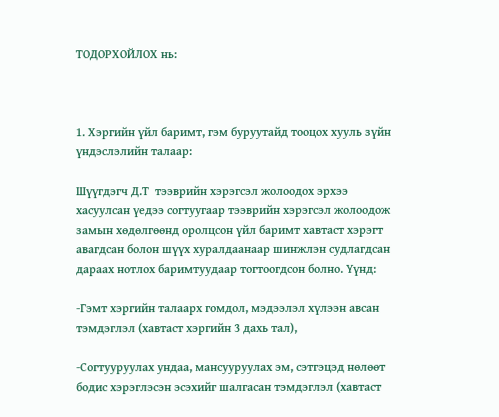ТОДОРХОЙЛОХ нь:



1. Хэргийн үйл баримт, гэм буруутайд тооцох хууль зүйн үндэслэлийн талаар:

Шүүгдэгч Д.Т  тээврийн хэрэгсэл жолоодох эрхээ хасуулсан үедээ согтуугаар тээврийн хэрэгсэл жолоодож замын хөдөлгөөнд оролцсон үйл баримт хавтаст хэрэгт авагдсан болон шүүх хуралдаанаар шинжлэн судлагдсан дараах нотлох баримтуудаар тогтоогдсон болно. Үүнд:

-Гэмт хэргийн талаарх гомдол, мэдээлэл хүлээн авсан тэмдэглэл (хавтаст хэргийн 3 дахь тал),

-Согтууруулах ундаа, мансууруулах эм, сэтгэцэд нөлөөт бодис хэрэглэсэн эсэхийг шалгасан тэмдэглэл (хавтаст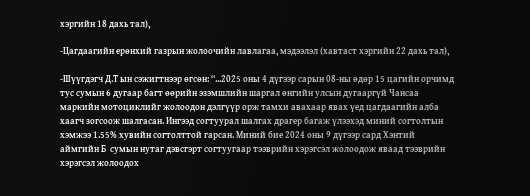хэргийн 18 дахь тал),

-Цагдаагийн ерөнхий газрын жолоочийн лавлагаа, мэдээлэл (хавтаст хэргийн 22 дахь тал),

-Шүүгдэгч Д.Т ын сэжигтнээр өгсөн: “...2025 оны 4 дүгээр сарын 08-ны өдөр 15 цагийн орчимд тус сумын 6 дугаар багт өөрийн эзэмшлийн шаргал өнгийн улсын дугааргүй Чансаа маркийн мотоциклийг жолоодон дэлгүүр орж тамхи авахаар явах үед цагдаагийн алба хаагч зогсоож шалгасан. Ингээд согтуурал шалгах драгер багаж үлээхэд миний согтолтын хэмжээ 1.55% хувийн согтолттой гарсан. Миний бие 2024 оны 9 дүгээр сард Хэнтий аймгийн Б  сумын нутаг дэвсгэрт согтуугаар тээврийн хэрэгсэл жолоодож яваад тээврийн хэрэгсэл жолоодох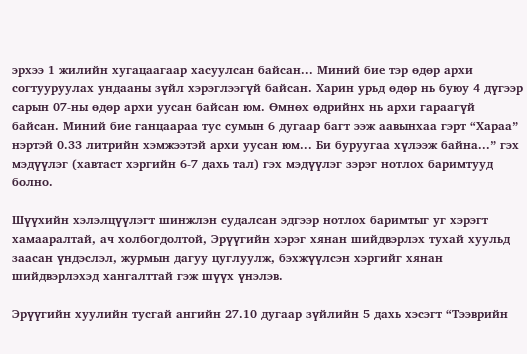эрхээ 1 жилийн хугацаагаар хасуулсан байсан... Миний бие тэр өдөр архи согтууруулах ундааны зүйл хэрэглээгүй байсан. Харин урьд өдөр нь буюу 4 дүгээр сарын 07-ны өдөр архи уусан байсан юм. Өмнөх өдрийнх нь архи гараагүй байсан. Миний бие ганцаараа тус сумын 6 дугаар багт ээж аавынхаа гэрт “Хараа” нэртэй 0.33 литрийн хэмжээтэй архи уусан юм... Би буруугаа хүлээж байна...” гэх мэдүүлэг (хавтаст хэргийн 6-7 дахь тал) гэх мэдүүлэг зэрэг нотлох баримтууд болно.

Шүүхийн хэлэлцүүлэгт шинжлэн судалсан эдгээр нотлох баримтыг уг хэрэгт хамааралтай, ач холбогдолтой, Эрүүгийн хэрэг хянан шийдвэрлэх тухай хуульд заасан үндэслэл, журмын дагуу цуглуулж, бэхжүүлсэн хэргийг хянан шийдвэрлэхэд хангалттай гэж шүүх үнэлэв.

Эрүүгийн хуулийн тусгай ангийн 27.10 дугаар зүйлийн 5 дахь хэсэгт “Тээврийн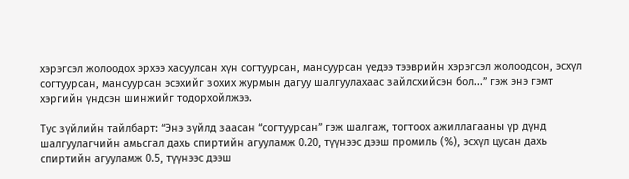хэрэгсэл жолоодох эрхээ хасуулсан хүн согтуурсан, мансуурсан үедээ тээврийн хэрэгсэл жолоодсон, эсхүл согтуурсан, мансуурсан эсэхийг зохих журмын дагуу шалгуулахаас зайлсхийсэн бол...” гэж энэ гэмт хэргийн үндсэн шинжийг тодорхойлжээ.

Тус зүйлийн тайлбарт: “Энэ зүйлд заасан “согтуурсан” гэж шалгаж, тогтоох ажиллагааны үр дүнд шалгуулагчийн амьсгал дахь спиртийн агууламж 0.20, түүнээс дээш промиль (%), эсхүл цусан дахь спиртийн агууламж 0.5, түүнээс дээш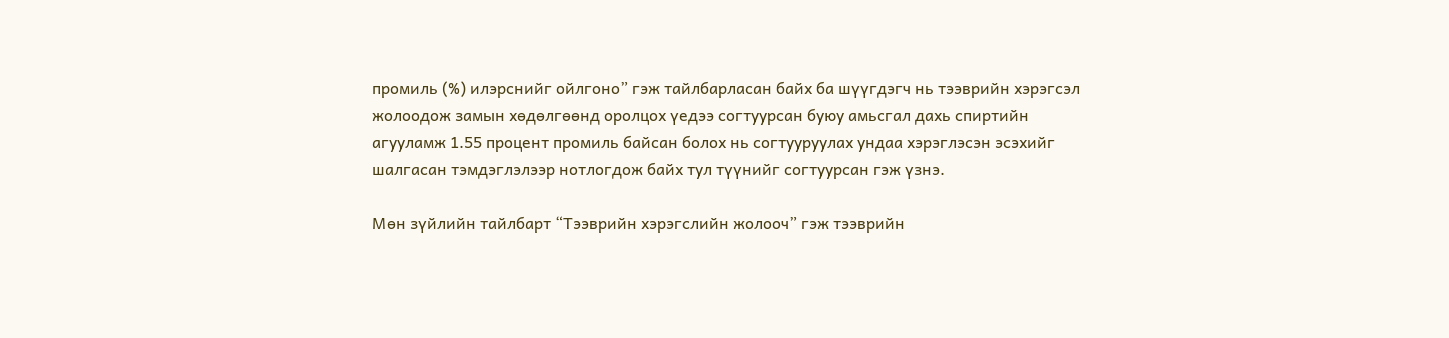промиль (%) илэрснийг ойлгоно” гэж тайлбарласан байх ба шүүгдэгч нь тээврийн хэрэгсэл жолоодож замын хөдөлгөөнд оролцох үедээ согтуурсан буюу амьсгал дахь спиртийн агууламж 1.55 процент промиль байсан болох нь согтууруулах ундаа хэрэглэсэн эсэхийг шалгасан тэмдэглэлээр нотлогдож байх тул түүнийг согтуурсан гэж үзнэ.

Мөн зүйлийн тайлбарт “Тээврийн хэрэгслийн жолооч” гэж тээврийн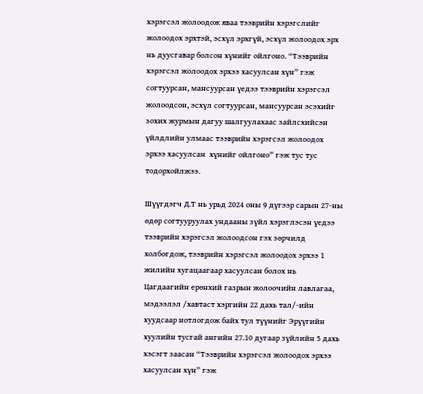хэрэгсэл жолоодож яваа тээврийн хэрэгслийг жолоодох эрхтэй, эсхүл эрхгүй, эсхүл жолоодох эрх нь дуусгавар болсон хүнийг ойлгоно. “Тээврийн хэрэгсэл жолоодох эрхээ хасуулсан хүн” гэж согтуурсан, мансуурсан үедээ тээврийн хэрэгсэл жолоодсон, эсхүл согтуурсан, мансуурсан эсэхийг зохих журмын дагуу шалгуулахаас зайлсхийсэн үйлдлийн улмаас тээврийн хэрэгсэл жолоодох эрхээ хасуулсан  хүнийг ойлгоно” гэж тус тус тодорхойлжээ.

Шүүгдэгч Д.Т нь урьд 2024 оны 9 дүгээр сарын 27-ны өдөр согтууруулах ундааны зүйл хэрэглэсэн үедээ тээврийн хэрэгсэл жолоодсон гэх зөрчилд холбогдож, тээврийн хэрэгсэл жолоодох эрхээ 1 жилийн хугацаагаар хасуулсан болох нь Цагдаагийн ерөнхий газрын жолоочийн лавлагаа, мэдээлэл /хавтаст хэргийн 22 дахь тал/-ийн хуудсаар нотлогдож байх тул түүнийг Эрүүгийн хуулийн тусгай ангийн 27.10 дугаар зүйлийн 5 дахь хэсэгт заасан “Тээврийн хэрэгсэл жолоодох эрхээ хасуулсан хүн” гэж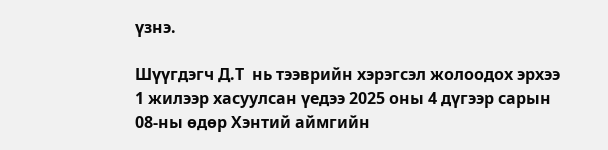үзнэ.

Шүүгдэгч Д.Т  нь тээврийн хэрэгсэл жолоодох эрхээ 1 жилээр хасуулсан үедээ 2025 оны 4 дүгээр сарын 08-ны өдөр Хэнтий аймгийн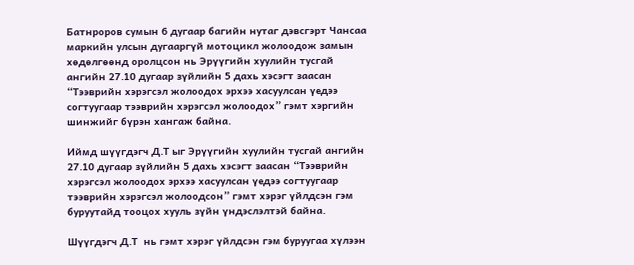Батнроров сумын 6 дугаар багийн нутаг дэвсгэрт Чансаа маркийн улсын дугааргүй мотоцикл жолоодож замын хөдөлгөөнд оролцсон нь Эрүүгийн хуулийн тусгай ангийн 27.10 дугаар зүйлийн 5 дахь хэсэгт заасан “Тээврийн хэрэгсэл жолоодох эрхээ хасуулсан үедээ согтуугаар тээврийн хэрэгсэл жолоодох” гэмт хэргийн шинжийг бүрэн хангаж байна.

Иймд шүүгдэгч Д.Т ыг Эрүүгийн хуулийн тусгай ангийн 27.10 дугаар зүйлийн 5 дахь хэсэгт заасан “Тээврийн хэрэгсэл жолоодох эрхээ хасуулсан үедээ согтуугаар тээврийн хэрэгсэл жолоодсон” гэмт хэрэг үйлдсэн гэм буруутайд тооцох хууль зүйн үндэслэлтэй байна.

Шүүгдэгч Д.Т  нь гэмт хэрэг үйлдсэн гэм буруугаа хүлээн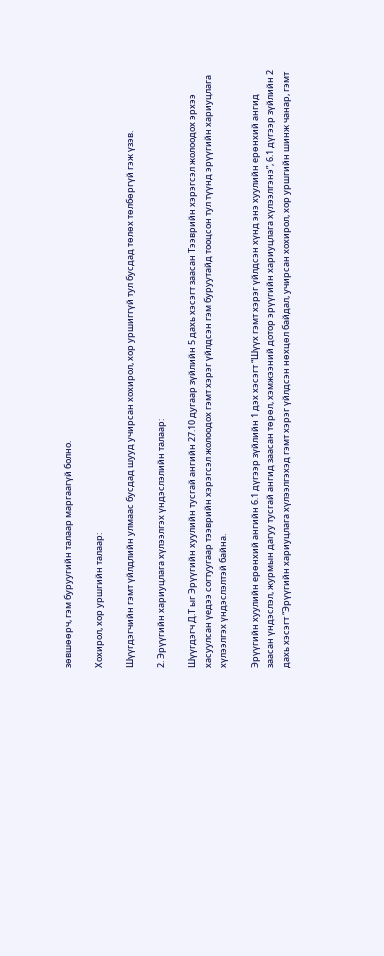зөвшөөрч, гэм буруугийн талаар маргаагүй болно.

Хохирол, хор уршгийн талаар:

Шүүгдэгчийн гэмт үйлдлийн улмаас бусдад шууд учирсан хохирол, хор уршиггүй тул бусдад төлөх төлбөргүй гэж үзэв.

2. Эрүүгийн хариуцлага хүлээлгэх үндэслэлийн талаар:

Шүүгдэгч Д.Т ыг Эрүүгийн хуулийн тусгай ангийн 27.10 дугаар зүйлийн 5 дахь хэсэгт заасан Тээврийн хэрэгсэл жолоодох эрхээ хасуулсан үедээ согтуугаар тээврийн хэрэгсэл жолоодох гэмт хэрэг үйлдсэн гэм буруутайд тооцсон тул түүнд эрүүгийн хариуцлага хүлээлгэх үндэслэлтэй байна.

Эрүүгийн хуулийн ерөнхий ангийн 6.1 дүгээр зүйлийн 1 дэх хэсэгт “Шүүх гэмт хэрэг үйлдсэн хүнд энэ хуулийн ерөнхий ангид заасан үндэслэл, журмын дагуу тусгай ангид заасан төрөл, хэмжээний дотор эрүүгийн хариуцлага хүлээлгэнэ”, 6.1 дүгээр зүйлийн 2 дахь хэсэгт “Эрүүгийн хариуцлага хүлээлгэхэд гэмт хэрэг үйлдсэн нөхцөл байдал, учирсан хохирол, хор уршгийн шинж чанар, гэмт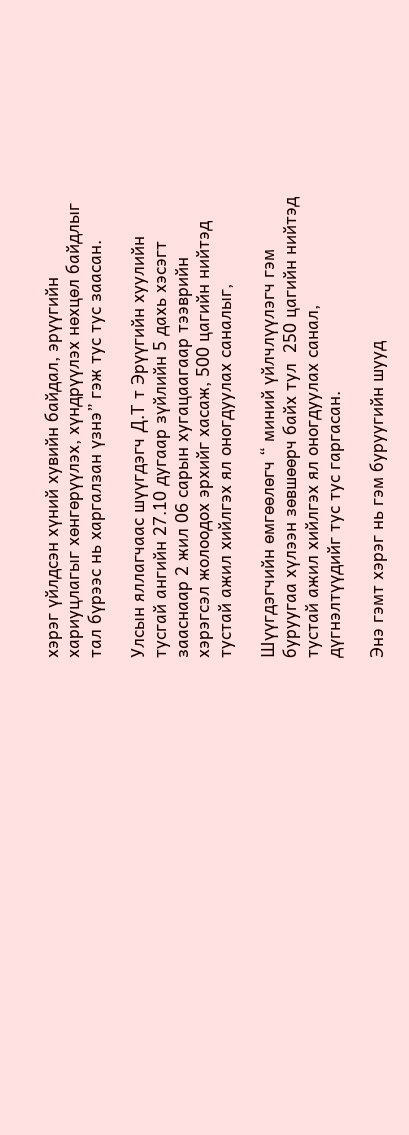хэрэг үйлдсэн хүний хувийн байдал, эрүүгийн хариуцлагыг хөнгөрүүлэх, хүндрүүлэх нөхцөл байдлыг тал бүрээс нь харгалзан үзнэ” гэж тус тус заасан.

Улсын яллагчаас шүүгдэгч Д.Т т Эрүүгийн хуулийн тусгай ангийн 27.10 дугаар зүйлийн 5 дахь хэсэгт зааснаар 2 жил 06 сарын хугацаагаар тээврийн хэрэгсэл жолоодох эрхийг хасаж, 500 цагийн нийтэд тустай ажил хийлгэх ял оногдуулах саналыг,

Шүүгдэгчийн өмгөөлөгч “ миний үйлчлүүлэгч гэм буруугаа хүлээн зөвшөөрч байх тул  250 цагийн нийтэд тустай ажил хийлгэх ял оногдуулах санал, дүгнэлтүүдийг тус тус гаргасан.

Энэ гэмт хэрэг нь гэм буруугийн шууд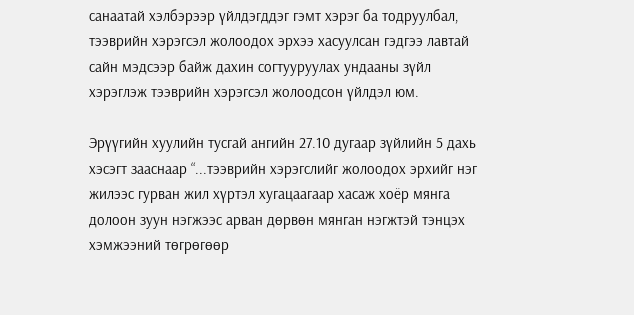санаатай хэлбэрээр үйлдэгддэг гэмт хэрэг ба тодруулбал, тээврийн хэрэгсэл жолоодох эрхээ хасуулсан гэдгээ лавтай сайн мэдсээр байж дахин согтууруулах ундааны зүйл хэрэглэж тээврийн хэрэгсэл жолоодсон үйлдэл юм.

Эрүүгийн хуулийн тусгай ангийн 27.10 дугаар зүйлийн 5 дахь хэсэгт зааснаар “...тээврийн хэрэгслийг жолоодох эрхийг нэг жилээс гурван жил хүртэл хугацаагаар хасаж хоёр мянга долоон зуун нэгжээс арван дөрвөн мянган нэгжтэй тэнцэх хэмжээний төгрөгөөр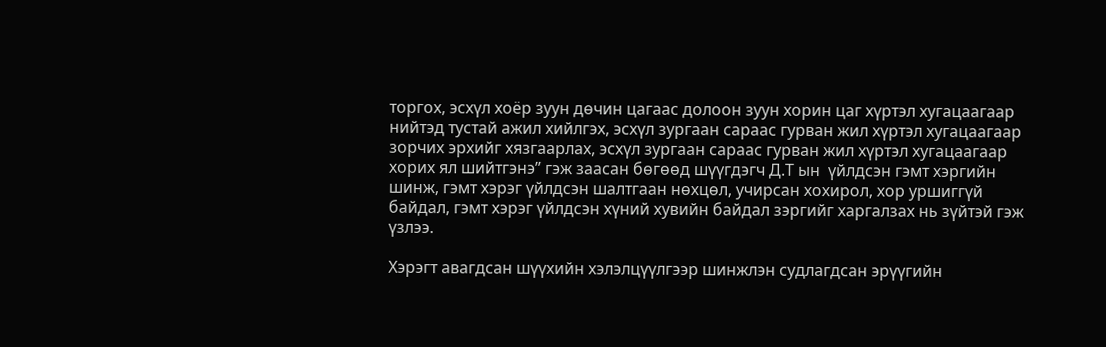торгох, эсхүл хоёр зуун дөчин цагаас долоон зуун хорин цаг хүртэл хугацаагаар нийтэд тустай ажил хийлгэх, эсхүл зургаан сараас гурван жил хүртэл хугацаагаар зорчих эрхийг хязгаарлах, эсхүл зургаан сараас гурван жил хүртэл хугацаагаар хорих ял шийтгэнэ” гэж заасан бөгөөд шүүгдэгч Д.Т ын  үйлдсэн гэмт хэргийн шинж, гэмт хэрэг үйлдсэн шалтгаан нөхцөл, учирсан хохирол, хор уршиггүй байдал, гэмт хэрэг үйлдсэн хүний хувийн байдал зэргийг харгалзах нь зүйтэй гэж үзлээ.

Хэрэгт авагдсан шүүхийн хэлэлцүүлгээр шинжлэн судлагдсан эрүүгийн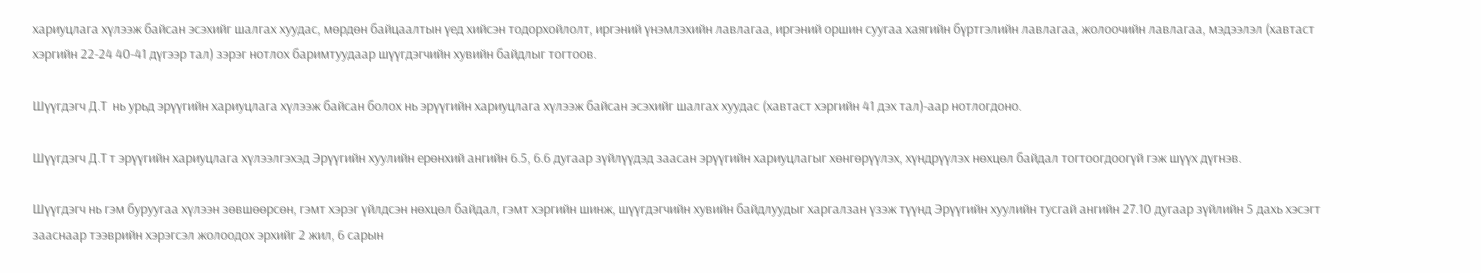хариуцлага хүлээж байсан эсэхийг шалгах хуудас, мөрдөн байцаалтын үед хийсэн тодорхойлолт, иргэний үнэмлэхийн лавлагаа, иргэний оршин суугаа хаягийн бүртгэлийн лавлагаа, жолоочийн лавлагаа, мэдээлэл (хавтаст хэргийн 22-24 40-41 дүгээр тал) зэрэг нотлох баримтуудаар шүүгдэгчийн хувийн байдлыг тогтоов.

Шүүгдэгч Д.Т  нь урьд эрүүгийн хариуцлага хүлээж байсан болох нь эрүүгийн хариуцлага хүлээж байсан эсэхийг шалгах хуудас (хавтаст хэргийн 41 дэх тал)-аар нотлогдоно.

Шүүгдэгч Д.Т т эрүүгийн хариуцлага хүлээлгэхэд Эрүүгийн хуулийн ерөнхий ангийн 6.5, 6.6 дугаар зүйлүүдэд заасан эрүүгийн хариуцлагыг хөнгөрүүлэх, хүндрүүлэх нөхцөл байдал тогтоогдоогүй гэж шүүх дүгнэв.

Шүүгдэгч нь гэм буруугаа хүлээн зөвшөөрсөн, гэмт хэрэг үйлдсэн нөхцөл байдал, гэмт хэргийн шинж, шүүгдэгчийн хувийн байдлуудыг харгалзан үзэж түүнд Эрүүгийн хуулийн тусгай ангийн 27.10 дугаар зүйлийн 5 дахь хэсэгт зааснаар тээврийн хэрэгсэл жолоодох эрхийг 2 жил, 6 сарын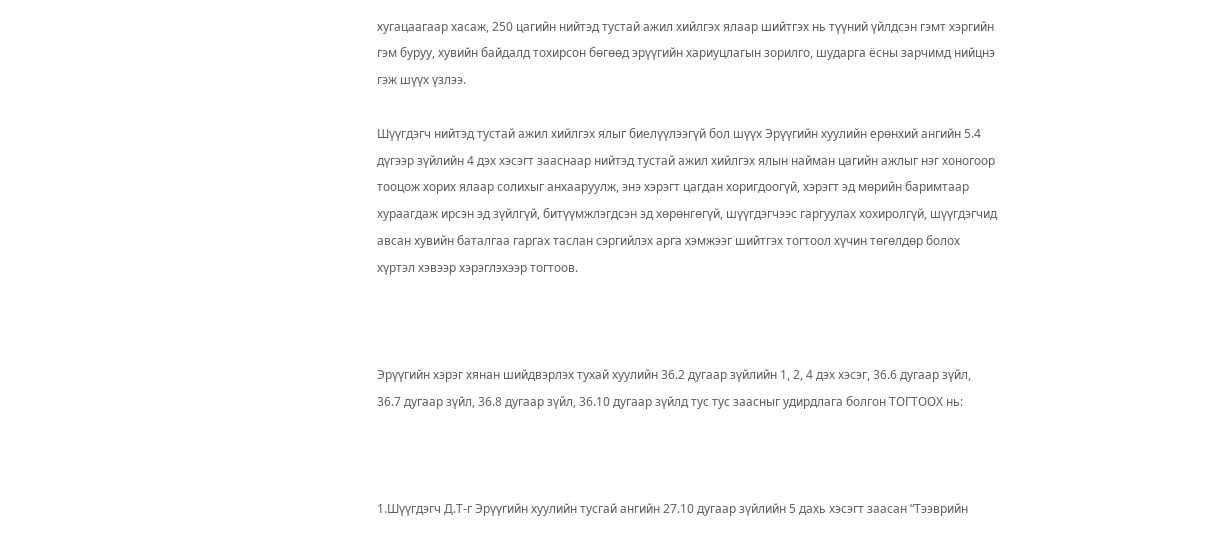хугацаагаар хасаж, 250 цагийн нийтэд тустай ажил хийлгэх ялаар шийтгэх нь түүний үйлдсэн гэмт хэргийн гэм буруу, хувийн байдалд тохирсон бөгөөд эрүүгийн хариуцлагын зорилго, шударга ёсны зарчимд нийцнэ гэж шүүх үзлээ.

Шүүгдэгч нийтэд тустай ажил хийлгэх ялыг биелүүлээгүй бол шүүх Эрүүгийн хуулийн ерөнхий ангийн 5.4 дүгээр зүйлийн 4 дэх хэсэгт зааснаар нийтэд тустай ажил хийлгэх ялын найман цагийн ажлыг нэг хоногоор тооцож хорих ялаар солихыг анхааруулж, энэ хэрэгт цагдан хоригдоогүй, хэрэгт эд мөрийн баримтаар хураагдаж ирсэн эд зүйлгүй, битүүмжлэгдсэн эд хөрөнгөгүй, шүүгдэгчээс гаргуулах хохиролгүй, шүүгдэгчид авсан хувийн баталгаа гаргах таслан сэргийлэх арга хэмжээг шийтгэх тогтоол хүчин төгөлдөр болох хүртэл хэвээр хэрэглэхээр тогтоов.



Эрүүгийн хэрэг хянан шийдвэрлэх тухай хуулийн 36.2 дугаар зүйлийн 1, 2, 4 дэх хэсэг, 36.6 дугаар зүйл, 36.7 дугаар зүйл, 36.8 дугаар зүйл, 36.10 дугаар зүйлд тус тус заасныг удирдлага болгон ТОГТООХ нь:



1.Шүүгдэгч Д.Т-г Эрүүгийн хуулийн тусгай ангийн 27.10 дугаар зүйлийн 5 дахь хэсэгт заасан “Тээврийн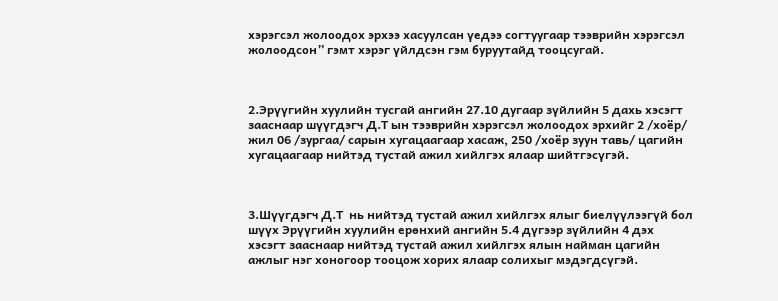хэрэгсэл жолоодох эрхээ хасуулсан үедээ согтуугаар тээврийн хэрэгсэл жолоодсон” гэмт хэрэг үйлдсэн гэм буруутайд тооцсугай.



2.Эрүүгийн хуулийн тусгай ангийн 27.10 дугаар зүйлийн 5 дахь хэсэгт зааснаар шүүгдэгч Д.Т ын тээврийн хэрэгсэл жолоодох эрхийг 2 /хоёр/ жил 06 /зургаа/ сарын хугацаагаар хасаж, 250 /хоёр зуун тавь/ цагийн хугацаагаар нийтэд тустай ажил хийлгэх ялаар шийтгэсүгэй.



3.Шүүгдэгч Д.Т  нь нийтэд тустай ажил хийлгэх ялыг биелүүлээгүй бол шүүх Эрүүгийн хуулийн ерөнхий ангийн 5.4 дүгээр зүйлийн 4 дэх хэсэгт зааснаар нийтэд тустай ажил хийлгэх ялын найман цагийн ажлыг нэг хоногоор тооцож хорих ялаар солихыг мэдэгдсүгэй.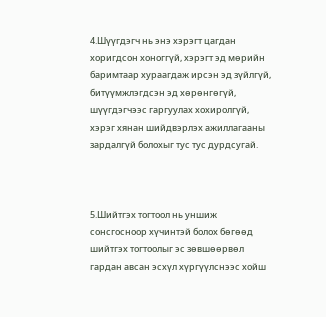4.Шүүгдэгч нь энэ хэрэгт цагдан хоригдсон хоноггүй, хэрэгт эд мөрийн баримтаар хураагдаж ирсэн эд зүйлгүй, битүүмжлэгдсэн эд хөрөнгөгүй, шүүгдэгчээс гаргуулах хохиролгүй, хэрэг хянан шийдвэрлэх ажиллагааны зардалгүй болохыг тус тус дурдсугай.



5.Шийтгэх тогтоол нь уншиж сонсгосноор хүчинтэй болох бөгөөд шийтгэх тогтоолыг эс зөвшөөрвөл гардан авсан эсхүл хүргүүлснээс хойш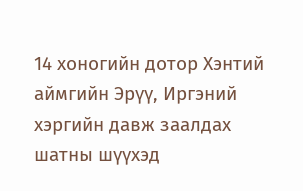14 хоногийн дотор Хэнтий аймгийн Эрүү, Иргэний хэргийн давж заалдах шатны шүүхэд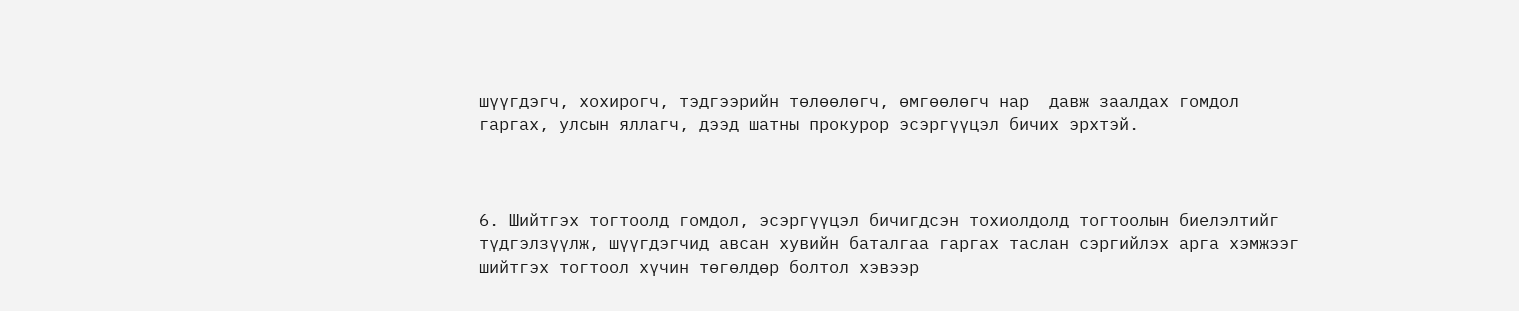шүүгдэгч, хохирогч, тэдгээрийн төлөөлөгч, өмгөөлөгч нар  давж заалдах гомдол гаргах, улсын яллагч, дээд шатны прокурор эсэргүүцэл бичих эрхтэй.



6. Шийтгэх тогтоолд гомдол, эсэргүүцэл бичигдсэн тохиолдолд тогтоолын биелэлтийг түдгэлзүүлж, шүүгдэгчид авсан хувийн баталгаа гаргах таслан сэргийлэх арга хэмжээг шийтгэх тогтоол хүчин төгөлдөр болтол хэвээр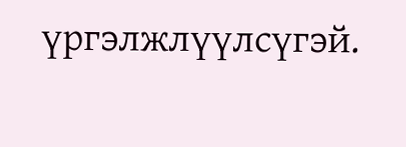үргэлжлүүлсүгэй.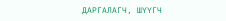ДАРГАЛАГЧ, ШҮҮГЧ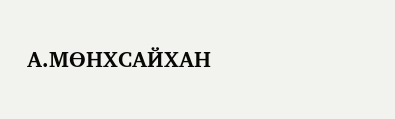А.МӨНХСАЙХАН